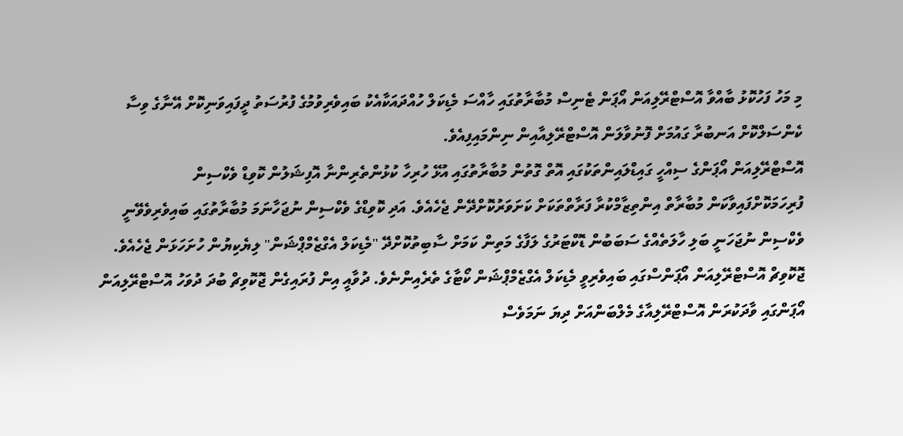މި މަހު ފަހުކޮޅު ބާއްވާ އޮސްޓްރޭލިއަން އޯޕަން ޓެނިސް މުބާރާތުގައި ހާއްސަ މެޑިކަލް ހުއްދައަކާއެކު ބައިވެރިވުމުގެ ފުރުސަތު ދީފައިވަނިކޮށް އޭނާގެ ވިސާ ކެންސަލްކޮށް އަނބުރާ ގައުމަށް ފޮނުވާލަން އޮސްޓްރޭލިއާއިން ނިންމައިފިއެވެ.
އޮސްޓްރޭލިއަން އޯޕަންގެ ސިއްހީ ގައިޑްލައިންތަކުގައި އޮތް ގޮތުން މުބާރާތުގައި އުޅޭ ހުރިހާ ކުޅުންތެރިންނާ އޮފިޝަލުން ކޮވިޑް ވެކްސިން ފުރިހަމަކޮށްފައިވާކަން މުބާރާތް އިންތިޒާމްކުރާ ފަރާތްތަކަށް ކަށަވަރުކޮށްދޭން ޖެހެއެވެ. އަދި ކޮވިޑްގެ ވެކްސިން ނުޖަހާނަމަ މުބާރާތުގައި ބައިވެރިވެވޭނީ ވެކްސިން ނުޖަހަނީ ބަލި ހާލަތެއްގެ ސަބަބުން ޑޮކްޓަރުގެ ލަފާގެ މަތިން ކަމަށް ސާބިތުކޮށްދޭ "މެޑިކަލް އެގްޒެމްޕްޝަން" ލިޔެކިޔުން ހުށަހަޅަން ޖެހެއެވެ.
ޖޮކޮވިޗް އޮސްޓްރޭލިއަން އޯޕަންސްގައި ބައިވެރިވީ މެޑިކަލް އެގްޒެމްޕްޝަން ކޯޓާގެ ތެރެއިންނެވެ. ދުވާއީ އިން ފުރައިގެން ޖޮކޮވިޗް ބުދަ ދުވަހު އޮސްޓްރޭލިއަން އޯޕަންގައި ވާދަކުރަން އޮސްޓްރޭލިއާގެ މެލްބަންއަށް ދިޔަ ނަމަވެސް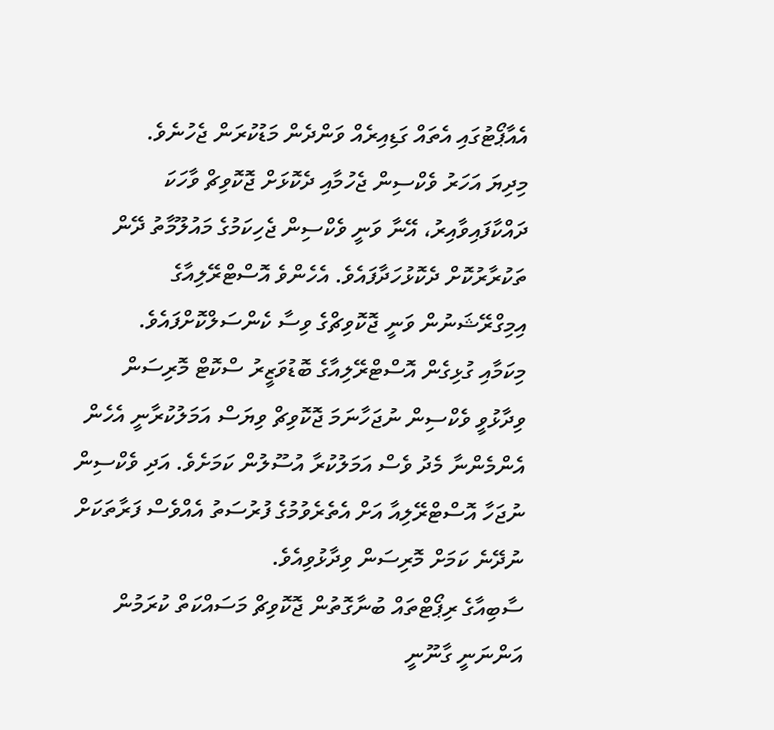އެއާޕޯޓުގައި އެތައް ގަޑިއިރެއް ވަންދެން މަޑުކުރަން ޖެހުނެވެ.
މިދިޔަ އަހަރު ވެކްސިން ޖެހުމާއި ދެކޮޅަށް ޖޮކޮވިޗް ވާހަކަ ދައްކާފައިވާއިރު، އޭނާ ވަނީ ވެކްސިން ޖެހިކަމުގެ މައުލޫމާތު ދޭން ތަކުރާރުކޮށް ދެކޮޅުހަދާފައެވެ. އެހެންވެ އޮސްޓްރޭލިއާގެ އިމިގްރޭޝަނުން ވަނީ ޖޮކޮވިޗްގެ ވިސާ ކެންސަލްކޮށްފައެވެ.
މިކަމާއި ގުޅިގެން އޮސްޓްރޭލިއާގެ ބޮޑުވަޒީރު ސްކޮޓް މޮރިސަން ވިދާޅުވީ ވެކްސިން ނުޖަހާނަމަ ޖޮކޮވިޗް ވިޔަސް އަމަލުކުރާނީ އެހެން އެންމެންނާ މެދު ވެސް އަމަލުކުރާ އުސޫލުން ކަމަށެވެ. އަދި ވެކްސިން ނުޖަހާ އޮސްޓްރޭލިއާ އަށް އެތެރެވުމުގެ ފުރުސަތު އެއްވެސް ފަރާތަކަށް ނުދޭނެ ކަމަށް މޮރިސަން ވިދާޅުވިއެވެ.
ސާބިއާގެ ރިޕޯޓްތައް ބުނާގޮތުން ޖޮކޮވިޗް މަސައްކަތް ކުރަމުން އަންނަނީ ގާނޫނީ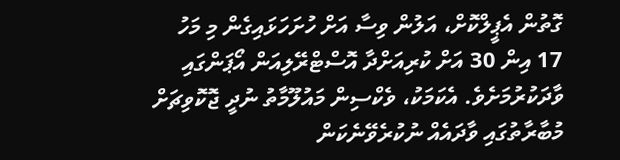ގޮތުން އެޕީލްކޮށް، އަލުން ވިސާ އަށް ހުށަހަޅައިގެން މި މަހު 17 އިން 30 އަށް ކުރިއަށްދާ އޮސްޓްރޭލިއަން އޯޕަންގައި ވާދަކުރުމަށެވެ. އެކަމަކު، ވެކްސިން މައުލޫމާތު ނުދީ ޖޮކޮވިޗަށް މުބާރާތުގައި ވާދައެއް ނުކުރެވޭނެކަން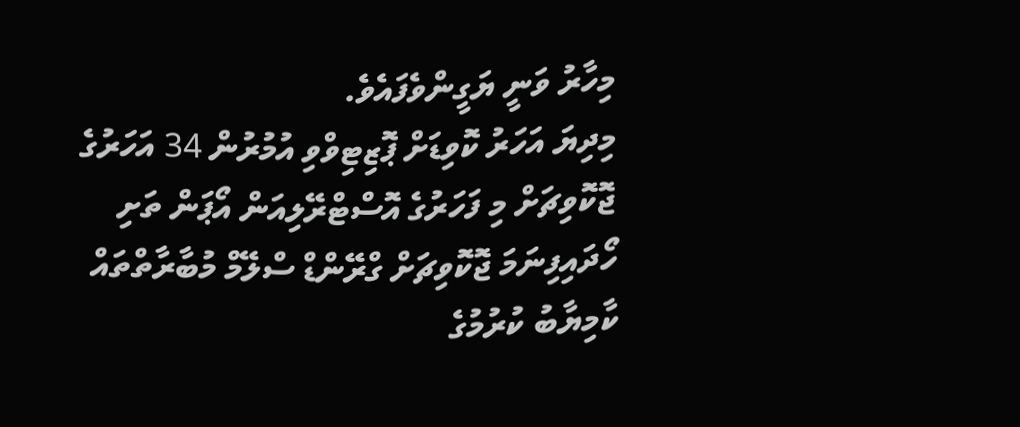މިހާރު ވަނީ ޔަގީންވެފައެވެ.
މިދިޔަ އަހަރު ކޮވިޑަށް ޕޮޒިޓިވްވި އުމުރުން 34 އަހަރުގެ ޖޮކޮވިޗަށް މި ފަހަރުގެ އޮސްޓްރޭލިއަން އޯޕަން ތަށި ހޯދައިފިނަމަ ޖޮކޮވިޗަށް ގްރޭންޑް ސްލޭމް މުބާރާތްތައް ކާމިޔާބު ކުރުމުގެ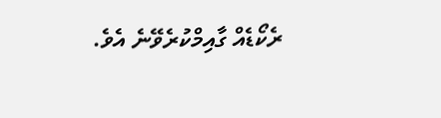ރެކޯޑެއް ގާއިމްކުރެވޭނެ އެވެ.